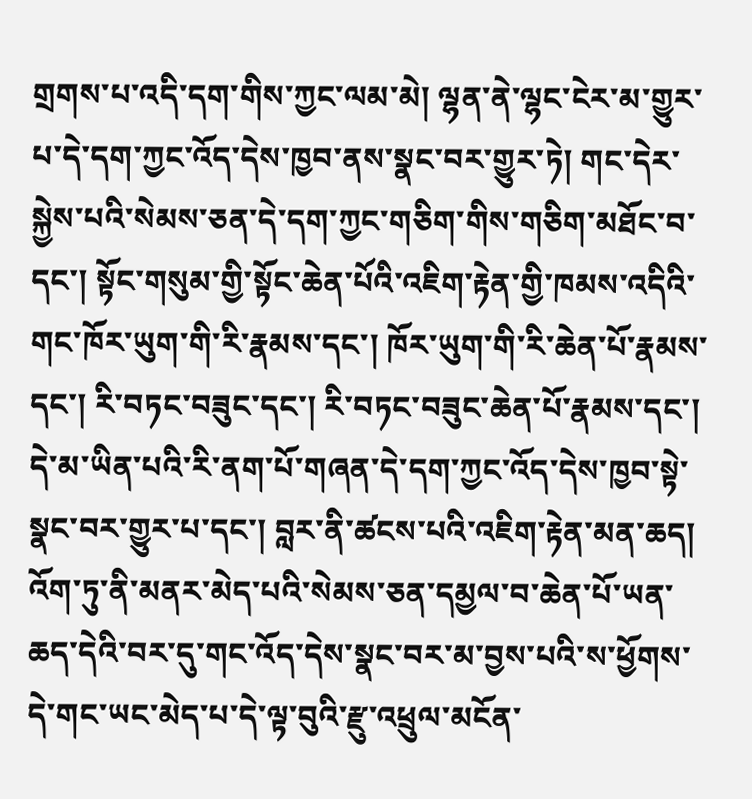གྲགས་པ་འདི་དག་གིས་ཀྱང་ལམ་མེ། ལྷན་ནེ་ལྷང་ངེར་མ་གྱུར་པ་དེ་དག་ཀྱང་འོད་དེས་ཁྱབ་ནས་སྣང་བར་གྱུར་ཏེ། གང་དེར་སྐྱེས་པའི་སེམས་ཅན་དེ་དག་ཀྱང་གཅིག་གིས་གཅིག་མཐོང་བ་དང་། སྟོང་གསུམ་གྱི་སྟོང་ཆེན་པོའི་འཇིག་རྟེན་གྱི་ཁམས་འདིའི་གང་ཁོར་ཡུག་གི་རི་རྣམས་དང་། ཁོར་ཡུག་གི་རི་ཆེན་པོ་རྣམས་དང་། རི་བཏང་བཟུང་དང་། རི་བཏང་བཟུང་ཆེན་པོ་རྣམས་དང་། དེ་མ་ཡིན་པའི་རི་ནག་པོ་གཞན་དེ་དག་ཀྱང་འོད་དེས་ཁྱབ་སྟེ་སྣང་བར་གྱུར་པ་དང་། བླར་ནི་ཚངས་པའི་འཇིག་རྟེན་མན་ཆད། འོག་ཏུ་ནི་མནར་མེད་པའི་སེམས་ཅན་དམྱལ་བ་ཆེན་པོ་ཡན་ཆད་དེའི་བར་དུ་གང་འོད་དེས་སྣང་བར་མ་བྱས་པའི་ས་ཕྱོགས་དེ་གང་ཡང་མེད་པ་དེ་ལྟ་བུའི་རྫུ་འཕྲུལ་མངོན་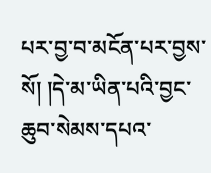པར་བྱ་བ་མངོན་པར་བྱས་སོ། །དེ་མ་ཡིན་པའི་བྱང་ཆུབ་སེམས་དཔའ་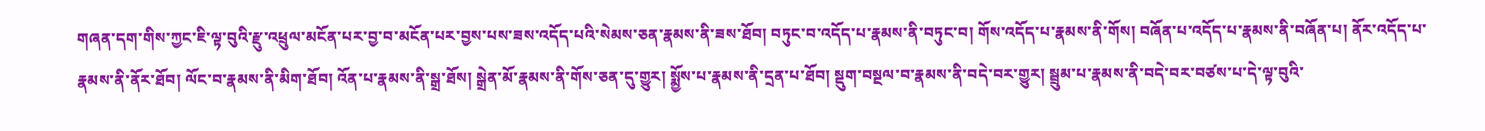གཞན་དག་གིས་ཀྱང་ཇི་ལྟ་བུའི་རྫུ་འཕྲུལ་མངོན་པར་བྱ་བ་མངོན་པར་བྱས་པས་ཟས་འདོད་པའི་སེམས་ཅན་རྣམས་ནི་ཟས་ཐོབ། བཏུང་བ་འདོད་པ་རྣམས་ནི་བཏུང་བ། གོས་འདོད་པ་རྣམས་ནི་གོས། བཞོན་པ་འདོད་པ་རྣམས་ནི་བཞོན་པ། ནོར་འདོད་པ་རྣམས་ནི་ནོར་ཐོབ། ལོང་བ་རྣམས་ནི་མིག་ཐོབ། འོན་པ་རྣམས་ནི་སྒྲ་ཐོས། སྒྲེན་མོ་རྣམས་ནི་གོས་ཅན་དུ་གྱུར། སྨྱོས་པ་རྣམས་ནི་དྲན་པ་ཐོབ། སྡུག་བསྔལ་བ་རྣམས་ནི་བདེ་བར་གྱུར། སྦྲུམ་པ་རྣམས་ནི་བདེ་བར་བཙས་པ་དེ་ལྟ་བུའི་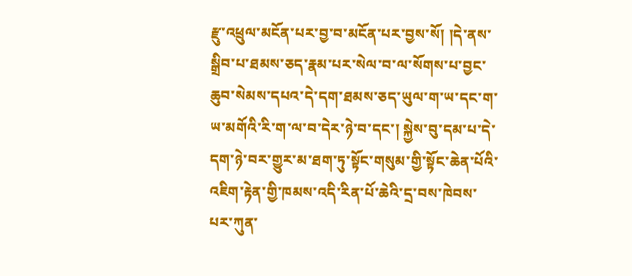རྫུ་འཕྲུལ་མངོན་པར་བྱ་བ་མངོན་པར་བྱས་སོ། །དེ་ནས་སྒྲིབ་པ་ཐམས་ཅད་རྣམ་པར་སེལ་བ་ལ་སོགས་པ་བྱང་ཆུབ་སེམས་དཔའ་དེ་དག་ཐམས་ཅད་ཡུལ་ག་ཡ་དང་ག་ཡ་མགོའི་རི་ག་ལ་བ་དེར་ཉེ་བ་དང་། སྐྱེས་བུ་དམ་པ་དེ་དག་ཉེ་བར་གྱུར་མ་ཐག་ཏུ་སྟོང་གསུམ་གྱི་སྟོང་ཆེན་པོའི་འཇིག་རྟེན་གྱི་ཁམས་འདི་རིན་པོ་ཆེའི་དྲ་བས་ཁེབས་པར་ཀུན་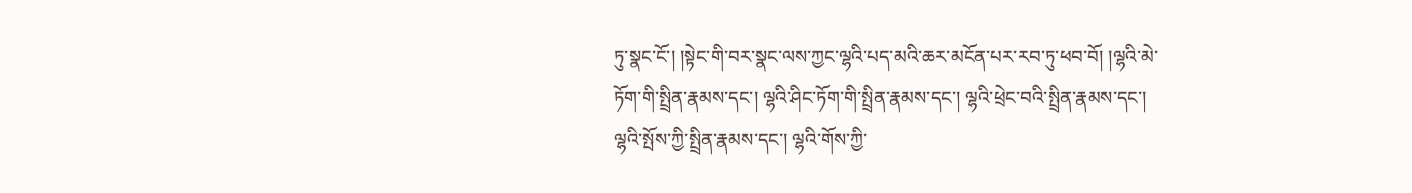ཏུ་སྣང་ངོ་། །སྟེང་གི་བར་སྣང་ལས་ཀྱང་ལྷའི་པད་མའི་ཆར་མངོན་པར་རབ་ཏུ་ཕབ་བོ། །ལྷའི་མེ་ཏོག་གི་སྤྲིན་རྣམས་དང་། ལྷའི་ཤིང་ཏོག་གི་སྤྲིན་རྣམས་དང་། ལྷའི་ཕྲེང་བའི་སྤྲིན་རྣམས་དང་། ལྷའི་སྤོས་ཀྱི་སྤྲིན་རྣམས་དང་། ལྷའི་གོས་ཀྱི་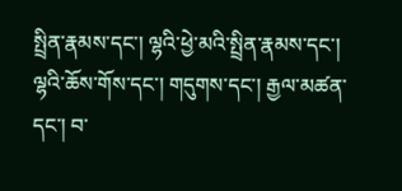སྤྲིན་རྣམས་དང་། ལྷའི་ཕྱེ་མའི་སྤྲིན་རྣམས་དང་། ལྷའི་ཆོས་གོས་དང་། གདུགས་དང་། རྒྱལ་མཚན་དང་། བ་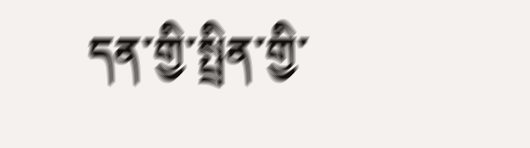དན་གྱི་སྤྲིན་གྱི་